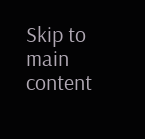Skip to main content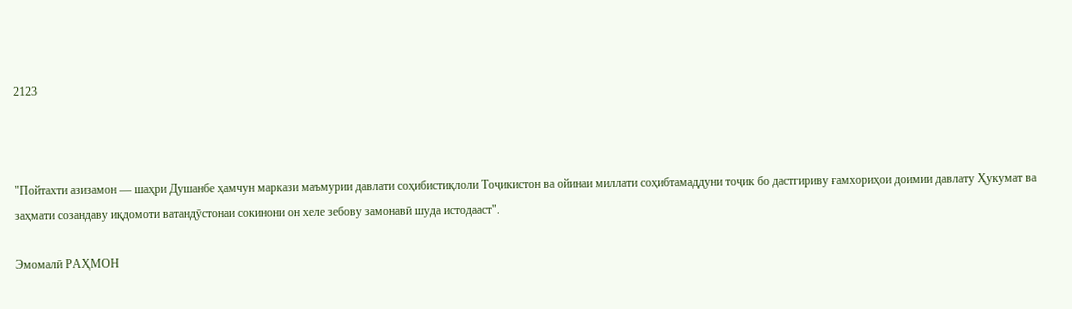2123



"Пойтахти азизамон — шаҳри Душанбе ҳамчун маркази маъмурии давлати соҳибистиқлоли Тоҷикистон ва ойинаи миллати соҳибтамаддуни тоҷик бо дастгириву ғамхориҳои доимии давлату Ҳукумат ва заҳмати созандаву иқдомоти ватандӯстонаи сокинони он хеле зебову замонавӣ шуда истодааст".

Эмомалӣ РАҲМОН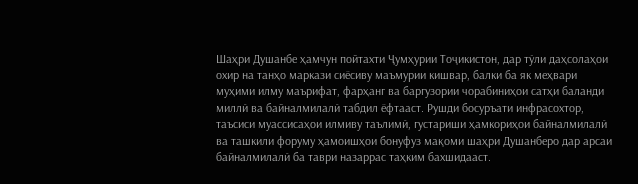Шаҳри Душанбе ҳамчун пойтахти Ҷумҳурии Тоҷикистон, дар тӯли даҳсолаҳои охир на танҳо маркази сиёсиву маъмурии кишвар, балки ба як меҳвари муҳими илму маърифат, фарҳанг ва баргузории чорабиниҳои сатҳи баланди миллӣ ва байналмилалӣ табдил ёфтааст. Рушди босуръати инфрасохтор, таъсиси муассисаҳои илмиву таълимӣ, густариши ҳамкориҳои байналмилалӣ ва ташкили форуму ҳамоишҳои бонуфуз мақоми шаҳри Душанберо дар арсаи байналмилалӣ ба таври назаррас таҳким бахшидааст.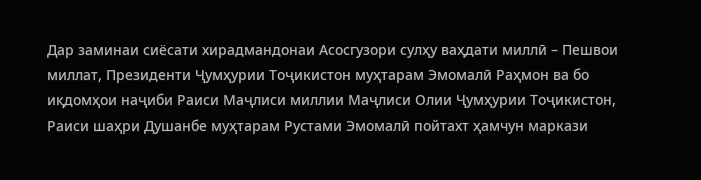Дар заминаи сиёсати хирадмандонаи Асосгузори сулҳу ваҳдати миллӣ – Пешвои миллат, Президенти Ҷумҳурии Тоҷикистон муҳтарам Эмомалӣ Раҳмон ва бо иқдомҳои наҷиби Раиси Маҷлиси миллии Маҷлиси Олии Ҷумҳурии Тоҷикистон, Раиси шаҳри Душанбе муҳтарам Рустами Эмомалӣ пойтахт ҳамчун маркази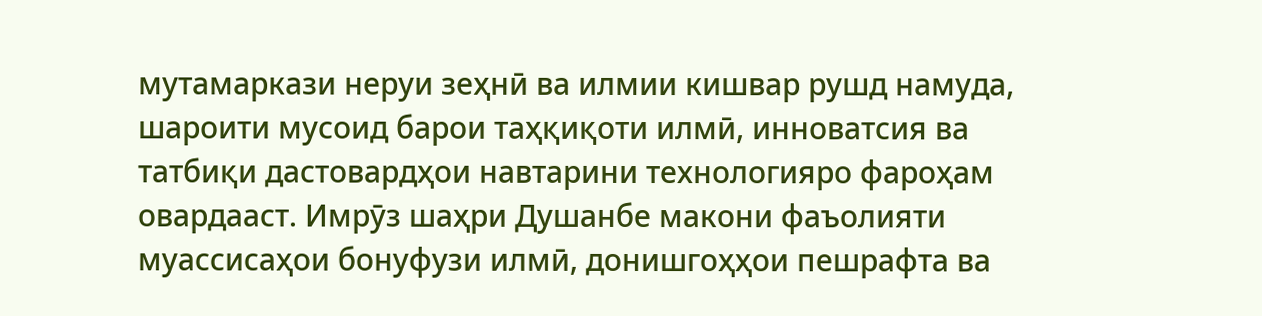мутамаркази неруи зеҳнӣ ва илмии кишвар рушд намуда, шароити мусоид барои таҳқиқоти илмӣ, инноватсия ва татбиқи дастовардҳои навтарини технологияро фароҳам овардааст. Имрӯз шаҳри Душанбе макони фаъолияти муассисаҳои бонуфузи илмӣ, донишгоҳҳои пешрафта ва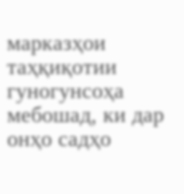марказҳои таҳқиқотии гуногунсоҳа мебошад, ки дар онҳо садҳо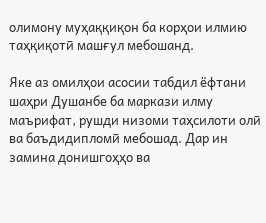олимону муҳаққиқон ба корҳои илмию таҳқиқотӣ машғул мебошанд.

Яке аз омилҳои асосии табдил ёфтани шаҳри Душанбе ба маркази илму маърифат, рушди низоми таҳсилоти олӣ ва баъдидипломӣ мебошад. Дар ин замина донишгоҳҳо ва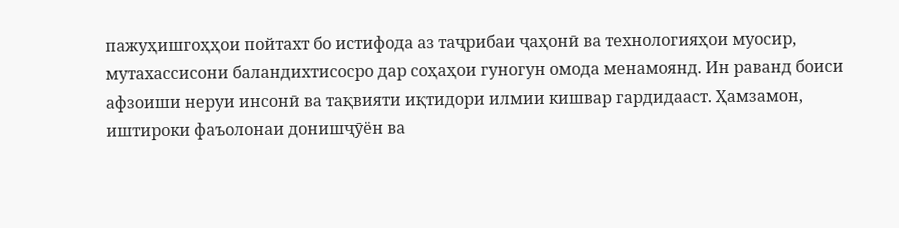пажуҳишгоҳҳои пойтахт бо истифода аз таҷрибаи ҷаҳонӣ ва технологияҳои муосир, мутахассисони баландихтисосро дар соҳаҳои гуногун омода менамоянд. Ин раванд боиси афзоиши неруи инсонӣ ва тақвияти иқтидори илмии кишвар гардидааст. Ҳамзамон, иштироки фаъолонаи донишҷӯён ва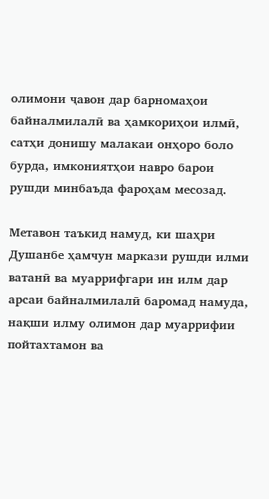олимони ҷавон дар барномаҳои байналмилалӣ ва ҳамкориҳои илмӣ, сатҳи донишу малакаи онҳоро боло бурда, имкониятҳои навро барои рушди минбаъда фароҳам месозад.

Метавон таъкид намуд, ки шаҳри Душанбе ҳамчун маркази рушди илми ватанӣ ва муаррифгари ин илм дар арсаи байналмилалӣ баромад намуда, нақши илму олимон дар муаррифии пойтахтамон ва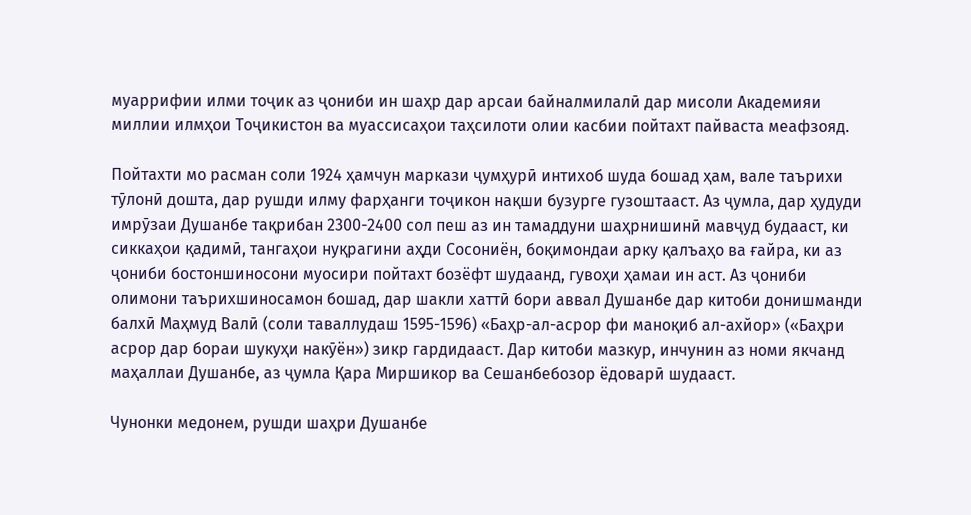муаррифии илми тоҷик аз ҷониби ин шаҳр дар арсаи байналмилалӣ дар мисоли Академияи миллии илмҳои Тоҷикистон ва муассисаҳои таҳсилоти олии касбии пойтахт пайваста меафзояд.

Пойтахти мо расман соли 1924 ҳамчун маркази ҷумҳурӣ интихоб шуда бошад ҳам, вале таърихи тӯлонӣ дошта, дар рушди илму фарҳанги тоҷикон нақши бузурге гузоштааст. Аз ҷумла, дар ҳудуди имрӯзаи Душанбе тақрибан 2300-2400 сол пеш аз ин тамаддуни шаҳрнишинӣ мавҷуд будааст, ки сиккаҳои қадимӣ, тангаҳои нуқрагини аҳди Сосониён, боқимондаи арку қалъаҳо ва ғайра, ки аз ҷониби бостоншиносони муосири пойтахт бозёфт шудаанд, гувоҳи ҳамаи ин аст. Аз ҷониби олимони таърихшиносамон бошад, дар шакли хаттӣ бори аввал Душанбе дар китоби донишманди балхӣ Маҳмуд Валӣ (соли таваллудаш 1595-1596) «Баҳр-ал-асрор фи маноқиб ал-ахйор» («Баҳри асрор дар бораи шукуҳи накӯён») зикр гардидааст. Дар китоби мазкур, инчунин аз номи якчанд маҳаллаи Душанбе, аз ҷумла Қара Миршикор ва Сешанбебозор ёдоварӣ шудааст.

Чунонки медонем, рушди шаҳри Душанбе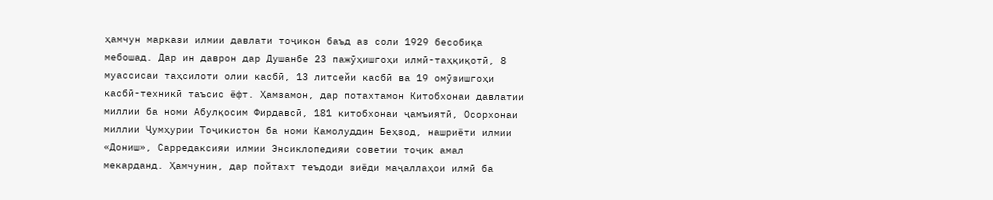ҳамчун маркази илмии давлати тоҷикон баъд аз соли 1929 бесобиқа мебошад. Дар ин даврон дар Душанбе 23 пажӯҳишгоҳи илмӣ-таҳқиқотӣ, 8 муассисаи таҳсилоти олии касбӣ, 13 литсейи касбӣ ва 19 омӯзишгоҳи касбӣ-техникӣ таъсис ёфт. Ҳамзамон, дар потахтамон Китобхонаи давлатии миллии ба номи Абулқосим Фирдавсӣ, 181 китобхонаи ҷамъиятӣ, Осорхонаи миллии Ҷумҳурии Тоҷикистон ба номи Камолуддин Беҳзод, нашриёти илмии «Дониш», Сарредаксияи илмии Энсиклопедияи советии тоҷик амал мекарданд. Ҳамчунин, дар пойтахт теъдоди зиёди маҷаллаҳои илмӣ ба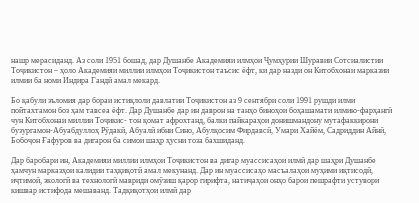нашр мерасиданд. Аз соли 1951 бошад, дар Душанбе Академияи илмҳои Ҷумҳурии Шуравии Сотсиалистии Тоҷикистон – ҳоло Академияи миллии илмҳои Тоҷикистон таъсис ёфт, ки дар назди он Китобхонаи марказии илмии ба номи Индира Гандӣ амал мекард.

Бо қабули эъломия дар бораи истиқлоли давлатии Тоҷикистон аз 9 сентябри соли 1991 рушди илми пойтахтамон боз ҳам тавсеа ёфт. Дар Душанбе дар ин даврон на танҳо биноҳои боҳашамати илмию-фарҳангӣ чун Китобхонаи миллии Тоҷикис- тон қомат афрохтанд, балки пайкараҳои донишмандону мутафаккирони бузургамон-Абуабдуллоҳ Рӯдакӣ, Абуалӣ ибни Сино, Абулқосим Фирдавсӣ, Умари Хайём, Садриддин Айнӣ, Бобоҷон Ғафуров ва дигарон ба симои шаҳр ҳусни тоза бахшиданд.

Дар баробари ин, Академияи миллии илмҳои Тоҷикистон ва дигар муассисаҳои илмӣ дар шаҳри Душанбе ҳамчун марказҳои калидии таҳқиқотӣ амал мекунанд. Дар ин муассисаҳо масъалаҳои муҳими иқтисодӣ, иҷтимоӣ, экологӣ ва технологӣ мавриди омӯзиш қарор гирифта, натиҷаҳои онҳо барои пешрафти устувори кишвар истифода мешаванд. Тадқиқотҳои илмӣ дар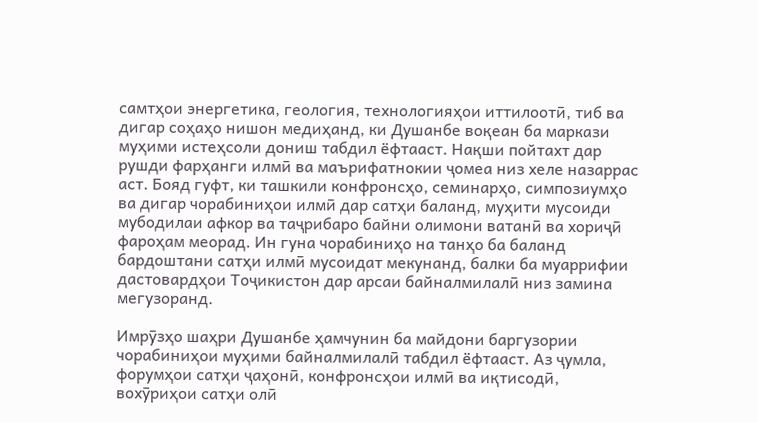самтҳои энергетика, геология, технологияҳои иттилоотӣ, тиб ва дигар соҳаҳо нишон медиҳанд, ки Душанбе воқеан ба маркази муҳими истеҳсоли дониш табдил ёфтааст. Нақши пойтахт дар рушди фарҳанги илмӣ ва маърифатнокии ҷомеа низ хеле назаррас аст. Бояд гуфт, ки ташкили конфронсҳо, семинарҳо, симпозиумҳо ва дигар чорабиниҳои илмӣ дар сатҳи баланд, муҳити мусоиди мубодилаи афкор ва таҷрибаро байни олимони ватанӣ ва хориҷӣ фароҳам меорад. Ин гуна чорабиниҳо на танҳо ба баланд бардоштани сатҳи илмӣ мусоидат мекунанд, балки ба муаррифии дастовардҳои Тоҷикистон дар арсаи байналмилалӣ низ замина мегузоранд.

Имрӯзҳо шаҳри Душанбе ҳамчунин ба майдони баргузории чорабиниҳои муҳими байналмилалӣ табдил ёфтааст. Аз ҷумла, форумҳои сатҳи ҷаҳонӣ, конфронсҳои илмӣ ва иқтисодӣ, вохӯриҳои сатҳи олӣ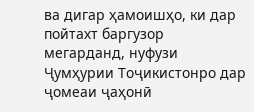ва дигар ҳамоишҳо, ки дар пойтахт баргузор мегарданд, нуфузи Ҷумҳурии Тоҷикистонро дар ҷомеаи ҷаҳонӣ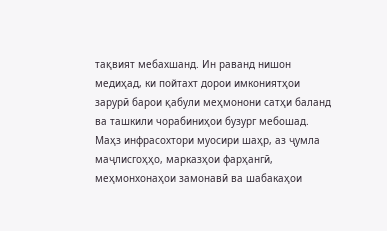тақвият мебахшанд. Ин раванд нишон медиҳад, ки пойтахт дорои имкониятҳои зарурӣ барои қабули меҳмонони сатҳи баланд ва ташкили чорабиниҳои бузург мебошад. Маҳз инфрасохтори муосири шаҳр, аз ҷумла маҷлисгоҳҳо, марказҳои фарҳангӣ, меҳмонхонаҳои замонавӣ ва шабакаҳои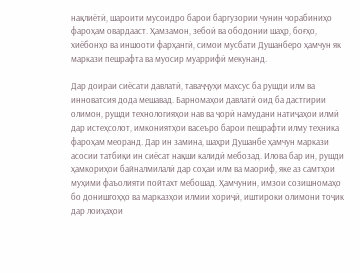нақлиётӣ, шароити мусоидро барои баргузории чунин чорабиниҳо фароҳам овардааст. Ҳамзамон, зебоӣ ва ободонии шаҳр, боғҳо, хиёбонҳо ва иншооти фарҳангӣ, симои мусбати Душанберо ҳамчун як маркази пешрафта ва муосир муаррифӣ мекунанд.

Дар доираи сиёсати давлатӣ, таваҷҷуҳи махсус ба рушди илм ва инноватсия дода мешавад. Барномаҳои давлатӣ оид ба дастгирии олимон, рушди технологияҳои нав ва ҷорӣ намудани натиҷаҳои илмӣ дар истеҳсолот, имкониятҳои васеъро барои пешрафти илму техника фароҳам меоранд. Дар ин замина, шаҳри Душанбе ҳамчун маркази асосии татбиқи ин сиёсат нақши калидӣ мебозад. Илова бар ин, рушди ҳамкориҳои байналмилалӣ дар соҳаи илм ва маориф, яке аз самтҳои муҳими фаъолияти пойтахт мебошад. Ҳамчунин, имзои созишномаҳо бо донишгоҳҳо ва марказҳои илмии хориҷӣ, иштироки олимони тоҷик дар лоиҳаҳои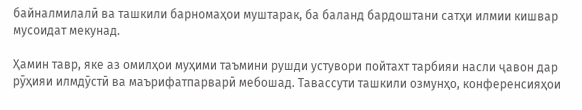байналмилалӣ ва ташкили барномаҳои муштарак, ба баланд бардоштани сатҳи илмии кишвар мусоидат мекунад.

Ҳамин тавр, яке аз омилҳои муҳими таъмини рушди устувори пойтахт тарбияи насли ҷавон дар рӯҳияи илмдӯстӣ ва маърифатпарварӣ мебошад. Тавассути ташкили озмунҳо, конференсияҳои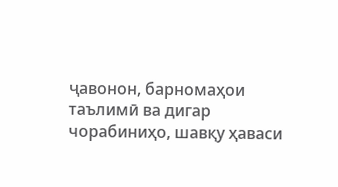ҷавонон, барномаҳои таълимӣ ва дигар чорабиниҳо, шавқу ҳаваси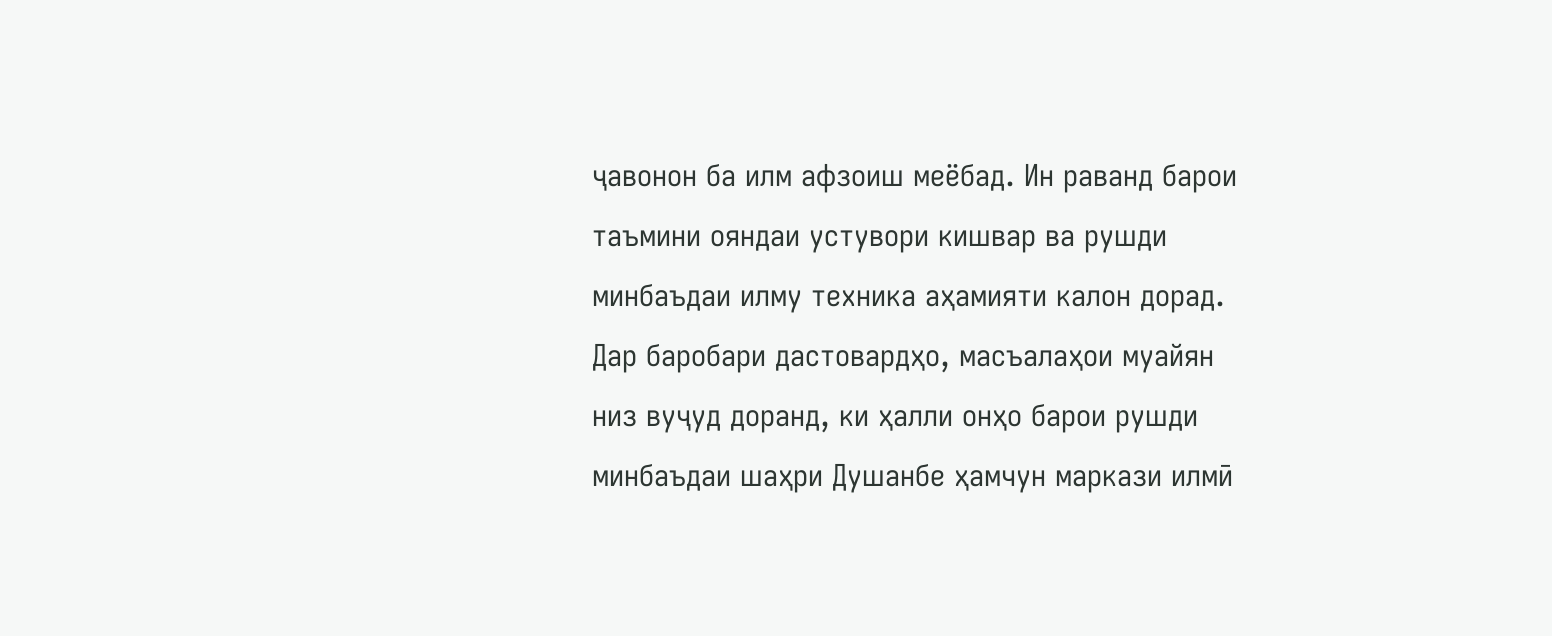ҷавонон ба илм афзоиш меёбад. Ин раванд барои таъмини ояндаи устувори кишвар ва рушди минбаъдаи илму техника аҳамияти калон дорад. Дар баробари дастовардҳо, масъалаҳои муайян низ вуҷуд доранд, ки ҳалли онҳо барои рушди минбаъдаи шаҳри Душанбе ҳамчун маркази илмӣ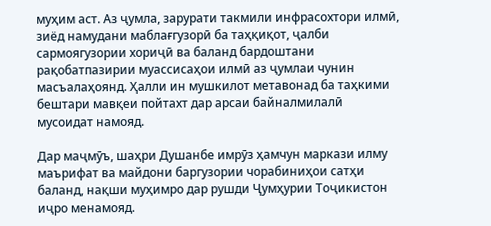муҳим аст. Аз ҷумла, зарурати такмили инфрасохтори илмӣ, зиёд намудани маблағгузорӣ ба таҳқиқот, ҷалби сармоягузории хориҷӣ ва баланд бардоштани рақобатпазирии муассисаҳои илмӣ аз ҷумлаи чунин масъалаҳоянд. Ҳалли ин мушкилот метавонад ба таҳкими бештари мавқеи пойтахт дар арсаи байналмилалӣ мусоидат намояд.

Дар маҷмӯъ, шаҳри Душанбе имрӯз ҳамчун маркази илму маърифат ва майдони баргузории чорабиниҳои сатҳи баланд, нақши муҳимро дар рушди Ҷумҳурии Тоҷикистон иҷро менамояд.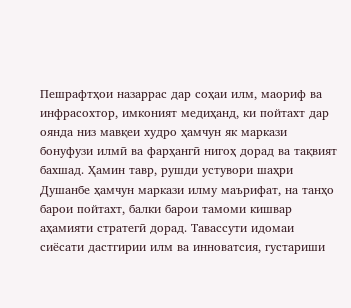Пешрафтҳои назаррас дар соҳаи илм, маориф ва инфрасохтор, имконият медиҳанд, ки пойтахт дар оянда низ мавқеи худро ҳамчун як маркази бонуфузи илмӣ ва фарҳангӣ нигоҳ дорад ва тақвият бахшад. Ҳамин тавр, рушди устувори шаҳри Душанбе ҳамчун маркази илму маърифат, на танҳо барои пойтахт, балки барои тамоми кишвар аҳамияти стратегӣ дорад. Тавассути идомаи сиёсати дастгирии илм ва инноватсия, густариши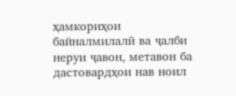ҳамкориҳои байналмилалӣ ва ҷалби неруи ҷавон, метавон ба дастовардҳои нав ноил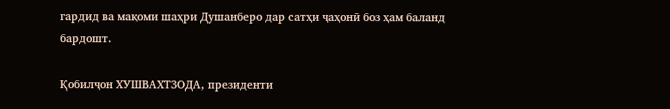гардид ва мақоми шаҳри Душанберо дар сатҳи ҷаҳонӣ боз ҳам баланд бардошт.

Қобилҷон ХУШВАХТЗОДА, президенти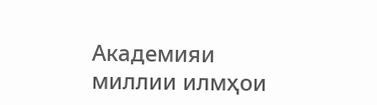Академияи миллии илмҳои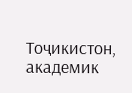Тоҷикистон, академик